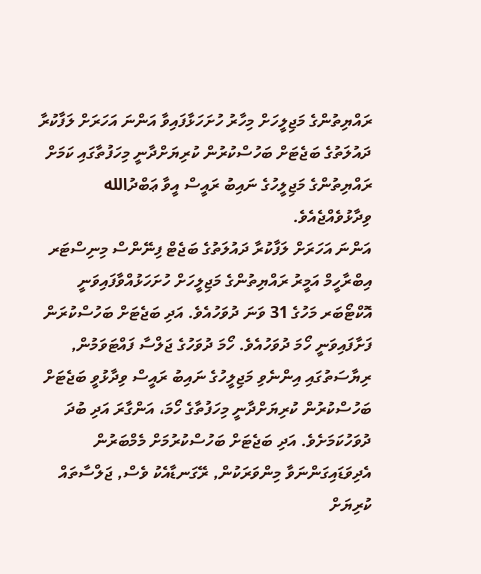ރައްޔިތުންގެ މަޖިލީހަށް މިހާރު ހުށަހަޅާފައިވާ އަންނަ އަހަރަށް ލަފާކުރާ ދައުލަތުގެ ބަޖެޓަށް ބަހުސްކުރުން ކުރިޔަށްދާނީ މިހަފުތާގައި ކަމަށް ރައްޔިތުންގެ މަޖިލީހުގެ ނައިބު ރައީސް އީވާ ޢަބްދުالله ވިދާޅުވެއްޖެއެވެ.
އަންނަ އަހަރަށް ލަފާކުރާ ދައުލަތުގެ ބަޖެޓް ފިނޭންސް މިނިސްޓަރ އިބްރާހީމް އަމީރު ރައްޔިތުންގެ މަޖިލީހަށް ހުށަހަޅުއްވާފައިވަނީ އޮކްޓޯބަރ މަހުގެ 31 ވަނަ ދުވަހުއެވެ. އަދި ބަޖެޓަށް ބަހުސްކުރަން ފަށާފައިވަނީ ހޯމަ ދުވަހުއެވެ. ހޯމަ ދުވަހުގެ ޖަލްސާ ފައްޓަވަމުން, ރިޔާސަތުގައި އިންނެވި މަޖިލީހުގެ ނައިބު ރައީސް ވިދާޅުވީ ބަޖެޓަށް ބަހުސްކުރުން ކުރިޔަށްދާނީ މިހަފުތާގެ ހޯމަ، އަންގާރަ އަދި ބުދަ ދުވަހުކަމަށެވެ. އަދި ބަޖެޓަށް ބަހުސްކުރުމަށް މެމްބަރުން އެދިވަޑައިގަންނަވާ މިންވަރަކުން, ރޭގަނޑާއެކު ވެސް, ޖަލްސާތައް ކުރިޔަށް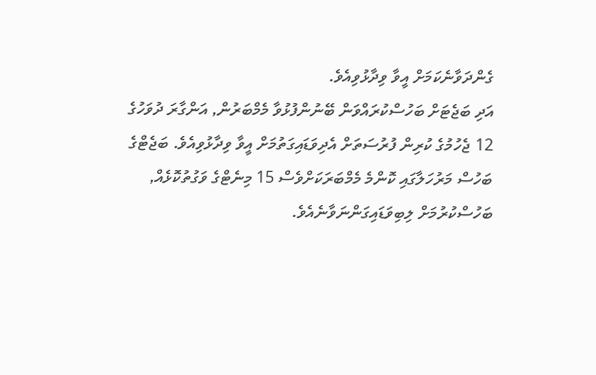ގެންދަވާނެކަމަށް އީވާ ވިދާޅުވިއެވެ.
އަދި ބަޖެޓަށް ބަހުސްކުރައްވަން ބޭނުންފުޅުވާ މެމްބަރުން, އަންގާރަ ދުވަހުގެ 12 ޖެހުމުގެ ކުރިން ފުރުސަތަށް އެދިވަޑައިގަތުމަށް އީވާ ވިދާޅުވިއެވެ. ބަޖެޓްގެ ބަހުސް މަރުހަލާގައި ކޮންމެ މެމްބަރަކަށްވެސް 15 މިނެޓްގެ ވަގުތުކޮޅެއް, ބަހުސްކުރުމަށް ލިބިވަޑައިގަންނަވާނެއެވެ.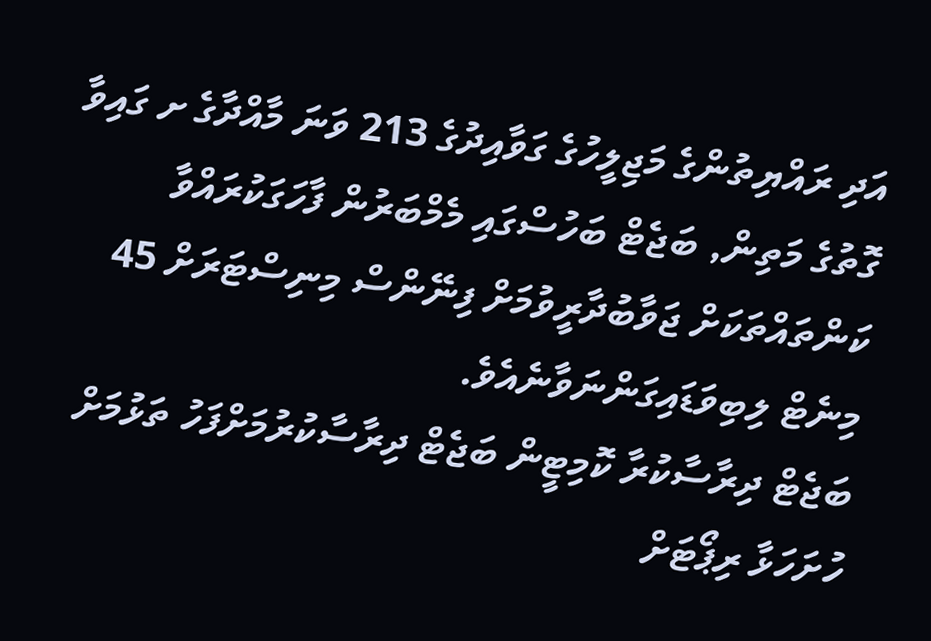އަދި ރައްޔިތުންގެ މަޖިލީހުގެ ގަވާއިދުގެ 213 ވަނަ މާއްދާގެ ށ ގައިވާ ގޮތުގެ މަތިން, ބަޖެޓް ބަހުސްގައި މެމްބަރުން ފާހަގަކުރައްވާ ކަންތައްތަކަށް ޖަވާބުދާރީވުމަށް ފިނޭންސް މިނިސްޓަރަށް 45 މިނެޓް ލިބިވަޑައިގަންނަވާނެއެވެ.
ބަޖެޓް ދިރާސާކުރާ ކޮމިޓީން ބަޖެޓް ދިރާސާކުރުމަށްފަހު ތަޅުމަށް ހުށަހަޅާ ރިޕޯޓަށް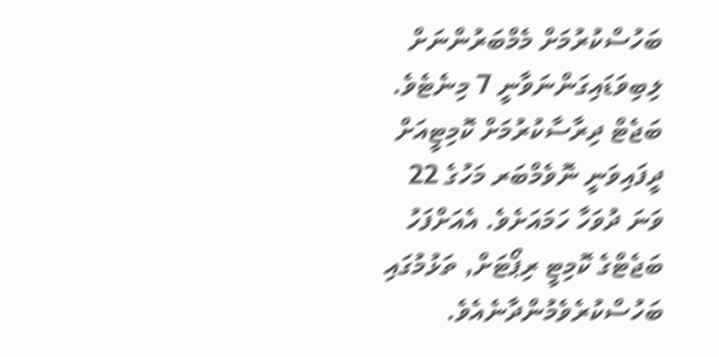ބަހުސްކުރުމަށް މެމްބަރުންނަށް ލިބިވަޑައިގަންނަވާނީ 7 މިނެޓެވެ. ބަޖެޓް ދިރާސާކުރުމަށް ކޮމިޓީއަށް ދީފައިވަނީ ނޮވެމްބަރ މަހުގެ 22 ވަނަ ދުވަހާ ހަމައަށެވެ. އެއަށްފަހު ބަޖެޓްގެ ކޮމިޓީ ރިޕޯޓަށް, ތަޅުމުގައި ބަހުސްކުރެވެމުންދާނެއެވެ.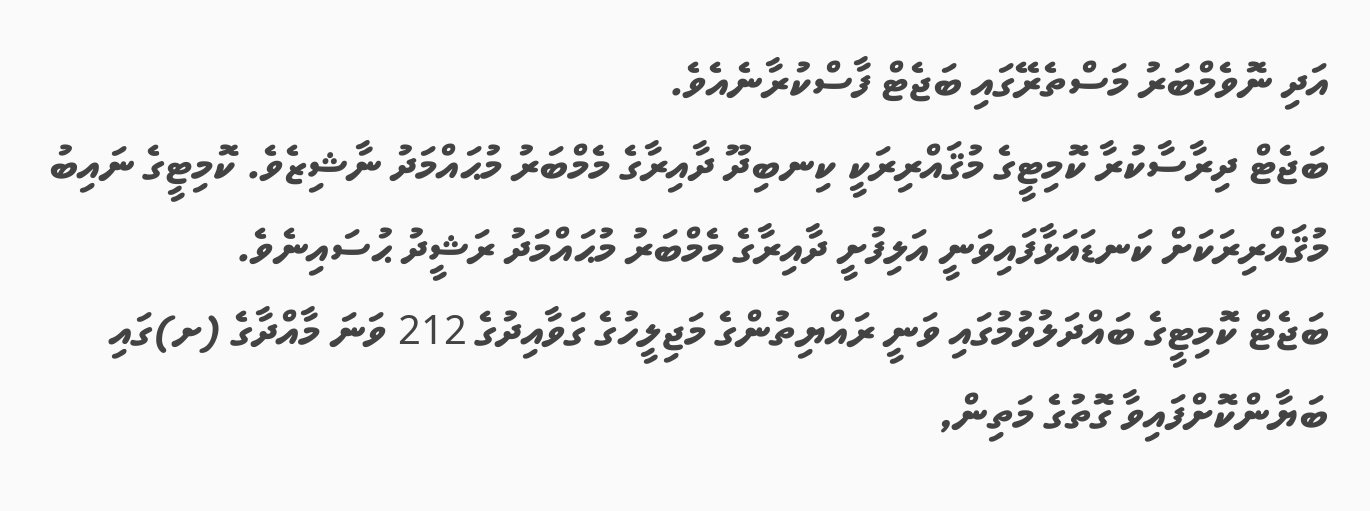އަދި ނޮވެމްބަރު މަސްތެރޭގައި ބަޖެޓް ފާސްކުރާނެއެވެ.
ބަޖެޓް ދިރާސާކުރާ ކޮމިޓީގެ މުޤައްރިރަކީ ކިނބިދޫ ދާއިރާގެ މެމްބަރު މުޙައްމަދު ނާޝިޒެވެ. ކޮމިޓީގެ ނައިބު މުޤައްރިރަކަށް ކަނޑައަޅާފައިވަނީ އަލިފުށީ ދާއިރާގެ މެމްބަރު މުޙައްމަދު ރަޝީދު ޙުސައިނެވެ.
ބަޖެޓް ކޮމިޓީގެ ބައްދަލުވުމުގައި ވަނީ ރައްޔިތުންގެ މަޖިލީހުގެ ގަވާއިދުގެ 212 ވަނަ މާއްދާގެ (ށ)ގައި ބަޔާންކޮށްފައިވާ ގޮތުގެ މަތިން,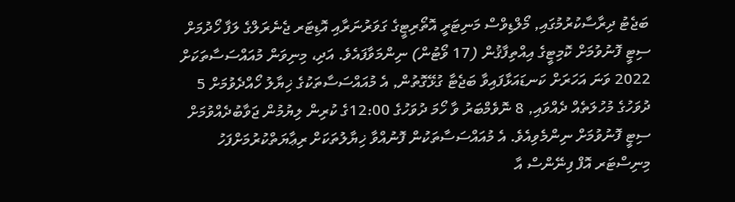ބަޖެޓު ދިރާސާކުރުމުގައި, މޯލްޑިވްސް މަނިޓަރީ އޮތޯރިޓީގެ ގަވަރުނަރާއި އޮޑިޓަރ ޖެނެރަލްގެ ލަފާ ހޯދުމަށް ސިޓީ ފޮނުވުމަށް ކޮމިޓީގެ އިއްތިފާޤުން (17 ވޯޓުން) ނިންމަވާފައެވެ. އަދި، މިނިވަން މުއައްސަސާތަކަށް 2022 ވަނަ އަހަރަށް ކަނޑައަޅާފައިވާ ބަޖެޓާ ގުޅޭގޮތުން, އެ މުއައްސަސާތަކުގެ ޚިޔާލު ހޯއްދެވުމަށް 5 ދުވަހުގެ މުހުލަތެއް ދެއްވައި, 8 ނޮވެމްބަރު ވާ ހޯމަ ދުވަހުގެ 12:00ގެ ކުރިން ލިޔުމުން ޖަވާބުދެއްވުމަށް ސިޓީ ފޮނުވުމަށް ނިންމެވިއެވެ. އެ މުއައްސަސާތަކުން ފޮނުއްވާ ޚިޔާލުތަކަށް ރިޢާޔަތްކުރުމަށްފަހު މިނިސްޓަރ އޮފް ފިނޭންސް އާ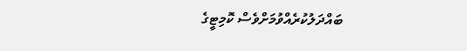ބައްދަލުކުރެއްވުމަށްވެސް ކޮމިޓީގެ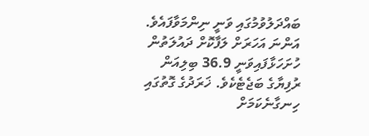ބައްދަލުވުމުގައި ވަނީ ނިންމަވާފައެވެ.
އަންނަ އަހަރަށް ލަފާކޮށް ދައުލަތުން ހުށަހަޅާފައިވަނީ 36.9 ބިލިއަން ރުފިޔާގެ ބަޖެޓެކެވެ. ޚަރަދުގެ ގޮތުގައި ހިނގާނެކަމަށް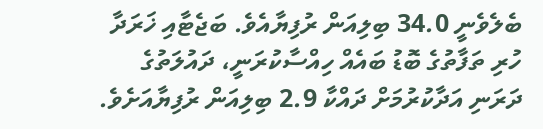ބެލެވެނީ 34.0 ބިލިއަން ރުފިޔާއެވެ. ބަޖެޓާއި ޚަރަދާ ހުރި ތަފާތުގެ ބޮޑު ބައެއް ހިއްސާކުރަނީ، ދައުލަތުގެ ދަރަނި އަދާކުރުމަށް ދައްކާ 2.9 ބިލިއަން ރުފިޔާއަށެވެ.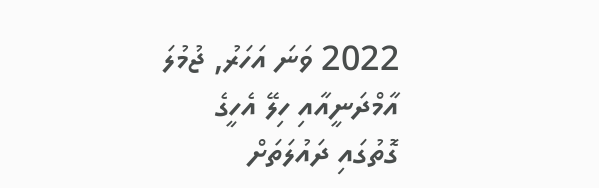2022 ވަނަ އަހަރު, ޖުމުލަ އާމްދަނީއާއި ހިލޭ އެހީގެ ގޮތުގައި ދައުލަތަށް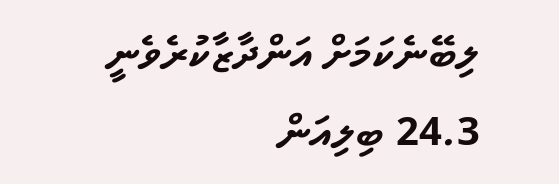ލިބޭނެކަމަށް އަންދާޒާކުރެވެނީ 24.3 ބިލިއަން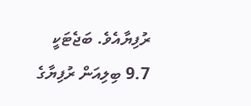ރުފިޔާއެވެ. ބަޖެޓަކީ 9.7 ބިލިއަން ރުފިޔާގެ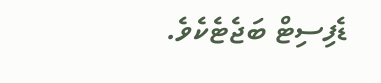ޑެފިސިޓް ބަޖެޓެކެވެ.